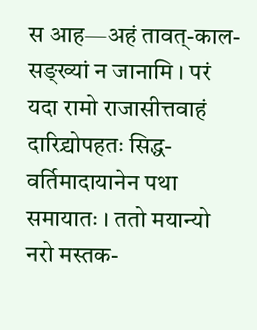स आह—अहं तावत्-काल-सङ्ख्यां न जानामि । परं यदा रामो राजासीत्तवाहं दारिद्र्योपहतः सिद्ध-वर्तिमादायानेन पथा समायातः । ततो मयान्यो नरो मस्तक-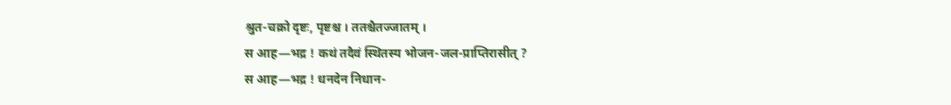श्रुत-चक्रो दृष्टः, पृष्टश्च । ततश्चैतज्जातम् ।
स आह—भद्र ! कथं तदैवं स्थितस्य भोजन-जल-प्राप्तिरासीत् ?
स आह—भद्र ! धनदेन निधान-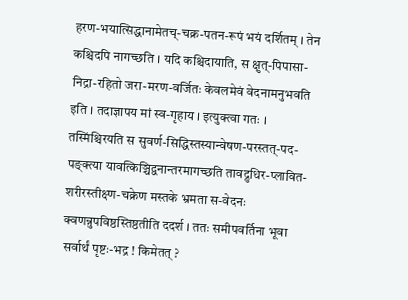हरण-भयात्सिद्धानामेतच्-चक्र-पतन-रूपं भयं दर्शितम् । तेन कश्चिदपि नागच्छति । यदि कश्चिदायाति, स क्षुत्-पिपासा-निद्रा-रहितो जरा-मरण-वर्जितः केवलमेवं वेदनामनुभवति इति । तदाज्ञापय मां स्व-गृहाय । इत्युक्त्वा गतः ।
तस्मिंश्चिरयति स सुवर्ण-सिद्धिस्तस्यान्वेषण-परस्तत्-पद-पङ्क्त्या यावत्किञ्चिद्वनान्तरमागच्छति तावद्रुधिर-प्लावित-शरीरस्तीक्ष्ण-चक्रेण मस्तके भ्रमता स-वेदनः क्वणन्नुपविष्ठस्तिष्ठतीति ददर्श । ततः समीपवर्तिना भूवा सर्वार्थं पृष्टः-भद्र ! किमेतत् ?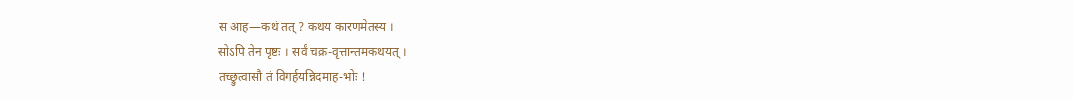स आह—कथं तत् ? कथय कारणमेतस्य ।
सोऽपि तेन पृष्टः । सर्वं चक्र-वृत्तान्तमकथयत् ।
तच्छ्रुत्वासौ तं विगर्हयन्निदमाह-भोः !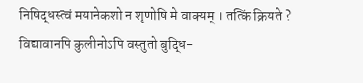निषिद्धस्त्वं मयानेकशो न शृणोषि मे वाक्यम् । तत्किं क्रियते ? विद्यावानपि कुलीनोऽपि वस्तुतो बुद्धि-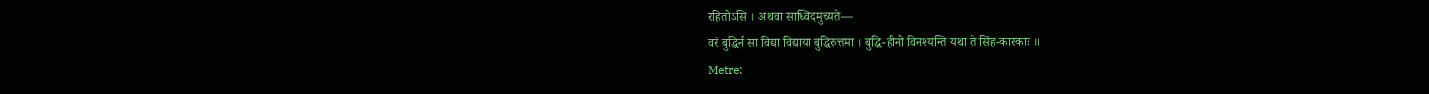रहितोऽसि । अथवा साध्विदमुच्यते—
वरं बुद्धिर्न सा विद्या विद्याया बुद्धिरुत्तमा । बुद्धि-हीनो विनश्यन्ति यथा ते सिंह-कारकाः ॥
Metre: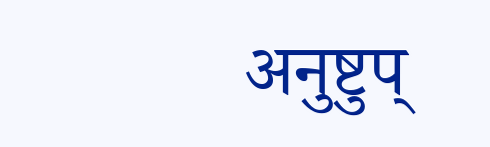अनुष्टुप्